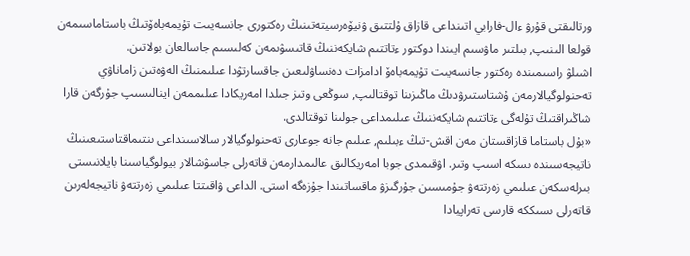ورتالىقتى قۇرۋ ءال-فارابي اتىنداعى قازاق ۇلتتىق ۋنيۆەرسيتەتىنىڭ رەكتورى جانسەيىت تۇيمەباەۆتىڭ باستاماسىمەن قولعا الىنىپ, بىلتىر ماۋسىم ايىندا دوكتور ءتاتتىم شايكەننىڭ قاتىسۋىمەن كەلىسىم جاسالعان بولاتىن.
اشىلۋ راسىمىندە رەكتور جانسەيىت تۇيمەباەۆ ادامزات دەنساۋلىعىن جاقسارتۋدا عىلىمنىڭ الەۋەتىن زاماناۋي تەحنولوگيالارمەن ۇشتاستىرۋدىڭ ماڭىزىنا توقتالىپ, سوڭعى وتىز جىلدا امەريكادا عىلىممەن اينالىسىپ جۇرگەن قارا شاڭىراقتىڭ تۇلەگى ءتاتتىم شايكەننىڭ عىلىمداعى جولىنا توقتالدى.
«بۇل باستاما قازاقستان مەن اقش-تىڭ ءبىلىم, عىلىم جانە جوعارى تەحنولوگيالار سالاسىنداعى ىنتىماقتاستىعىنىڭ ناتيجەسىندە ىسكە اسىپ وتىر. اۋقىمدى جوبا امەريكالىق عالىمدارمەن قاتەرلى جاسۋشالار بيولوگياسىنا بايلانىستى بىرلەسكەن عىلىمي زەرتتەۋ جۇمىسىن جۇرگىزۋ ماقساتىندا جۇزەگە استى. الداعى ۋاقىتتا عىلىمي زەرتتەۋ ناتيجەلەرىن قاتەرلى ىسىككە قارسى تەراپيادا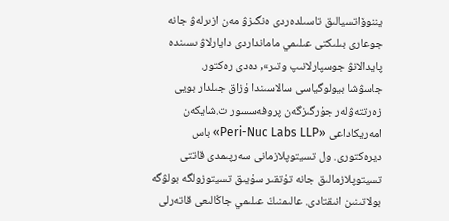يننوۆاتسيالىق تاسىلدەردى ەنگىزۋ مەن ازىرلەۋ جانە جوعارى بىلىكتى عىلىمي مامانداردى دايارلاۋ ىسىندە پايدالانۋ جوسپارلانىپ وتىر», دەدى رەكتور.
جاسۋشا بيولوگياسى سالاسىندا ۇزاق جىلدار بويى زەرتتەۋلەر جۇرگىزگەن پروفەسسور ت.شايكەن امەريكاداعى «Peri-Nuc Labs LLP» باس ديرەكتورى. ول تسيتوپلازمانى سەرپىمدى قاتتى تسيتوپلازمالىق جانە تۇتقىر سۇيىق تسيتوزولگە بولۋگە بولاتىنىن انىقتادى. عالىمنىڭ عىلىمي جاڭالىعى قاتەرلى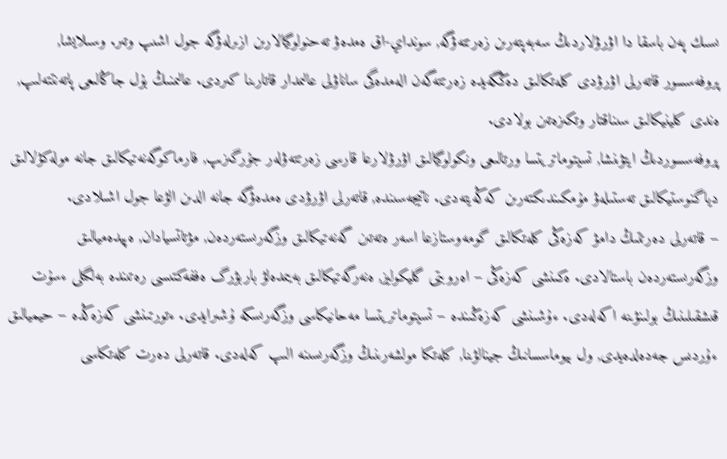ىسىك پەن باسقا دا اۋرۋلاردىڭ سەبەپتەرىن زەرتتەۋگە, سونداي-اق ەمدەۋ تەحنولوگيالارىن ازىرلەۋگە جول اشىپ وتىر. وسىلايشا, پروفەسسور قاتەرلى اۋرۋدى كلەتكالىق دەڭگەيدە زەرتتەگەن الەمدەگى ساناۋلى عالىمدار قاتارىنا كىردى. عالىمنىڭ بۇل جاڭالىعى پاتەنتتەلىپ, ەندى كلينيكالىق سىناقتار وتكىزەتىن بولادى.
پروفەسسوردىڭ ايتۋىنشا, تسيتوماتريتسا ورتالىعى ونكولوگيالىق اۋرۋلارعا قارسى زەرتتەۋلەر جۇرگىزىپ, فارماكوگەنەتيكالىق جانە مولەكۋلالىق دياگنوستيكالىق تەستىلەۋ مۇمكىندىكتەرىن كەڭەيتەدى. ناتيجەسىندە, قاتەرلى اۋرۋدى ەمدەۋگە جانە الدىن الۋعا جول اشىلادى.
– قاتەرلى دەرتتىڭ دامۋ كەزەڭى كلەتكالىق گومەوستازعا اسەر ەتەتىن گەنەتيكالىق وزگەرىستەردەن, مۋتاتسيادان, ەپيدەميالىق وزگەرىستەردەن باستالادى. ەكىنشى كەزەڭى – اەروبتى گليكوليز, ەنەرگەتيكالىق بەيىمدەلۋ باربۋرگ ەففەكتىسى رەتىندە بەلگىلى ءسۇت قىشقىلىنىڭ بولىنۋىنە اكەلەدى. ءۇشىنشى كەزەڭىندە – تسيتوماتريتسا مەحانيكاسى وزگەرىسكە ۇشىرايدى. ءتورتىنشى كەزەڭدە – حيميالىق ءۇردىس جەدەلدەيدى, ول بيوماسسانىڭ جينالۋىنا, كلەتكا مولشەرىنىڭ وزگەرىسىنە الىپ كەلەدى. قاتەرلى دەرت كلەتكاسى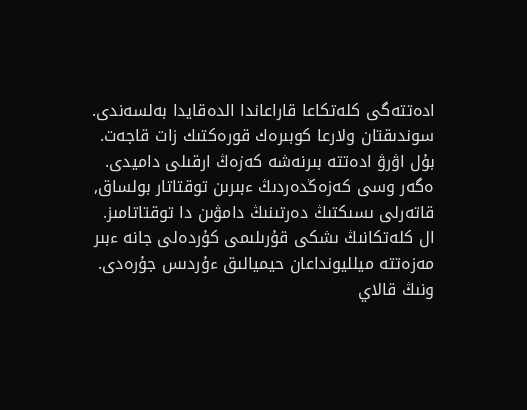ادەتتەگى كلەتكاعا قاراعاندا الدەقايدا بەلسەندى. سوندىقتان ولارعا كوبىرەك قورەكتىك زات قاجەت. بۇل اۋرۋ ادەتتە بىرنەشە كەزەڭ ارقىلى داميدى. ەگەر وسى كەزەڭدەردىڭ ءبىرىن توقتاتار بولساق, قاتەرلى ىسىكتىڭ دەرتىنىڭ دامۋىن دا توقتاتامىز. ال كلەتكانىڭ ىشكى قۇرىلىمى كۇردەلى جانە ءبىر مەزەتتە ميلليونداعان حيميالىق ءۇردىس جۇرەدى. ونىڭ قالاي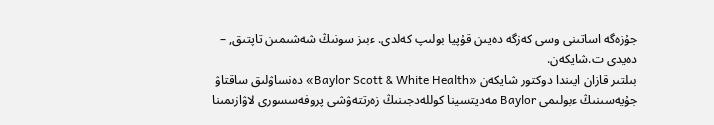جۇزەگە اساتىنى وسى كەزگە دەيىن قۇپيا بولىپ كەلدى. ءبىز سونىڭ شەشىمىن تاپتىق, – دەيدى ت.شايكەن.
بىلتىر قازان ايىندا دوكتور شايكەن «Baylor Scott & White Health» دەنساۋلىق ساقتاۋ جۇيەسىنىڭ ءبولىمى Baylor مەديتسينا كوللەدجىنىڭ زەرتتەۋشى پروفەسسورى لاۋازىمىنا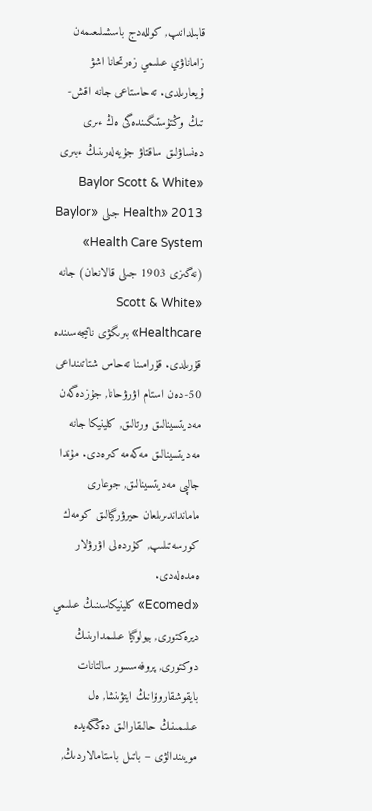قابىلدانىپ, كوللەدج باسشىلىعىمەن زاماناۋي عىلىمي زەرتحانا اشۋ ۇيعارىلدى. تەحاستاعى جانە اقش-تىڭ وڭتۇستىگىندەگى ەڭ ءىرى دەنساۋلىق ساقتاۋ جۇيەلەرىنىڭ ءبىرى «Baylor Scott & White Health» 2013 جىلى «Baylor Health Care System» (نەگىزى 1903 جىلى قالانعان) جانە «Scott & White Healthcare» بىرىگۋى ناتيجەسىندە قۇرىلدى. قۇرامىنا تەحاس شتاتىنداعى 50-دەن استام اۋرۋحانا, جۇزدەگەن مەديتسينالىق ورتالىق, كلينيكا جانە مەديتسينالىق مەكەمە كىرەدى. مۇندا جالپى مەديتسينالىق, جوعارى مامانداندىرىلعان حيرۋرگيالىق كومەك كورسەتىلىپ, كۇردەلى اۋرۋلار ەمدەلەدى.
«Ecomed» كلينيكاسىنىڭ عىلىمي ديرەكتورى, بيولوگيا عىلىمدارىنىڭ دوكتورى, پروفەسسور سالتانات بايقوشقاروۆانىڭ ايتۋىنشا, ەل عىلىمىنىڭ حالىقارالىق دەڭگەيدە مويىندالۋى – باتىل باستامالاردىڭ,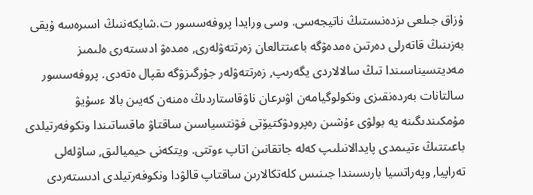ۇزاق جىلعى ىزدەنىستىڭ ناتيجەسى. وسى ورايدا پروفەسسور ت.شايكەننىڭ اسىرەسە ۇيقى بەزىنىڭ قاتەرلى دەرتىن ەمدەۋگە باعىتتالعان زەرتتەۋلەرى, ەمدەۋ ادىستەرى ەلىمىز مەديتسيناسىندا تىڭ سالالاردى يگەرىپ, زەرتتەۋلەر جۇرگىزۋگە ىقپال ەتەدى. پروفەسسور سالتانات بەردەنقىزى ونكولوگيامەن اۋىرعان ناۋقاستاردىڭ ەمنەن كەيىن بالا ءسۇيۋ مۇمكىندىگىنە يە بولۋى ءۇشىن رەپرودۋكتيۆتى فۋنتسياسىن ساقتاۋ ماقساتىندا ونكوفەرتيلدى باعىتتىڭ ءتيىمدى پايدالانىلىپ كەلە جاتقانىن اتاپ ءوتتى. ويتكەنى حيميالىق, ساۋلەلى تەراپيا, وپەراتسيا بارىسىندا جىنىس كلەتكالارىن ساقتاپ قالۋدا ونكوفەرتيلدى ادىستەردى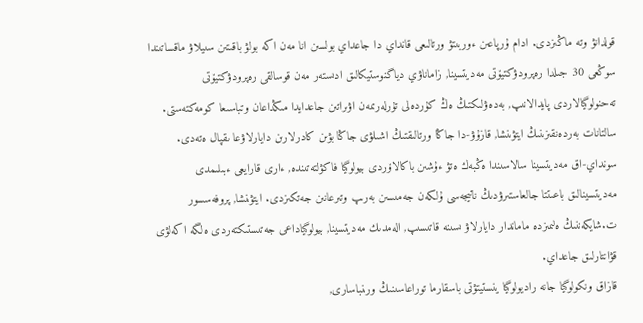قولدانۋ وتە ماڭىزدى. ادام ۇرپاعىن ءوربىتۋ ورتالىعى قانداي دا جاعداي بولسىن انا مەن اكە بولۋ باقىتىن سىيلاۋ ماقساتىندا سوڭعى 30 جىلدا رەپرودۋكتيۆتى مەديتسينا, زاماناۋي دياگنوستيكالىق ادىستەر مەن قوسالقى رەپرودۋكتيۆتى تەحنولوگيالاردى پايدالانىپ, بەدەۋلىكتىڭ ەڭ كۇردەلى تۇرلەرىمەن اۋىراتىن جاعدايدا مىڭداعان وتباسىعا كومەكتەستى. سالتانات بەردەنقىزىنىڭ ايتۋىنشا, قازۇۋ-دا جاڭا ورتالىقتىڭ اشىلۋى جاڭا بۋىن كادرلارىن دايارلاۋعا ىقپال ەتەدى. سونداي-اق مەديتسينا سالاسىندا ەڭبەك ەتۋ ءۇشىن باكالاۆردى بيولوگيا فاكۋلتەتىندە, ءارى قارايعى ءبىلىمدى مەديتسينالىق باعىتتا جالعاستىرۋدىڭ ناتيجەسى ۇلكەن جەمىسىن بەرىپ وتىرعانىن جەتكىزدى. ايتۋىنشا, پروفەسسور ت.شايكەننىڭ ەلىمىزدە ماماندار دايارلاۋ ىسىنە قاتىسىپ, الەمدىك مەديتسينا, بيولوگياداعى جەتىستىكتەردى ەلگە اكەلۋى قۋانتارلىق جاعداي.
قازاق ونكولوگيا جانە راديولوگيا ينستيتۋتى باسقارما توراعاسىنىڭ ورىنباسارى,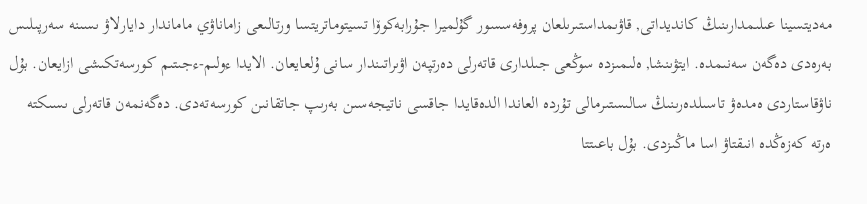مەديتسينا عىلىمدارىنىڭ كانديداتى, قاۋىمداستىرىلعان پروفەسسور گۇلميرا جۇرابەكوۆا تسيتوماتريتسا ورتالىعى زاماناۋي ماماندار دايارلاۋ ىسىنە سەرپىلىس بەرەدى دەگەن سەنىمدە. ايتۋىنشا, ەلىمىزدە سوڭعى جىلدارى قاتەرلى دەرتپەن اۋىراتىندار سانى ۇلعايعان. الايدا ءولىم-ءجىتىم كورسەتكىشى ازايعان. بۇل ناۋقاستاردى ەمدەۋ تاسىلدەرىنىڭ سالىستىرمالى تۇردە العاندا الدەقايدا جاقسى ناتيجەسىن بەرىپ جاتقانىن كورسەتەدى. دەگەنمەن قاتەرلى ىسىكتە ەرتە كەزەڭدە انىقتاۋ اسا ماڭىزدى. بۇل باعىتتا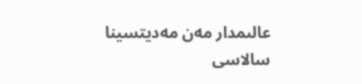عالىمدار مەن مەديتسينا سالاسى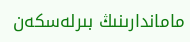ماماندارىنىڭ بىرلەسكەن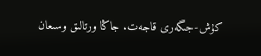كۇش-جىگەرى قاجەت. جاڭا ورتالىق وسىعان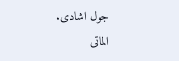جول اشادى.
الماتى